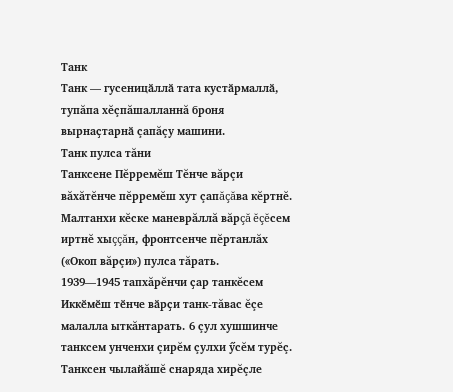Танк
Танк — гусеницӑллӑ тата кустӑрмаллӑ, тупăпа хĕçпăшалланнă броня вырнаҫтарнӑ çапăçу машини.
Танк пулса тăни
Танксене Пĕрремĕш Тĕнче вăрçи вăхăтĕнче пĕрремĕш хут çапăçăва кĕртнĕ. Малтанхи кĕске маневрăллă вăрçă ĕçĕсем иртнĕ хыççăн, фронтсенче пĕртанлăх («Окоп вăрçи») пулса тăрать.
1939—1945 тапхăрĕнчи ҫар танкĕсем
Иккӗмӗш тӗнче вӑрҫи танк-тăвас ĕçе малалла ыткăнтарать. 6 çул хушшинче танксем унченхи çирĕм çулхи ӳсĕм турĕç. Танксен чылайăшĕ снаряда хирĕçле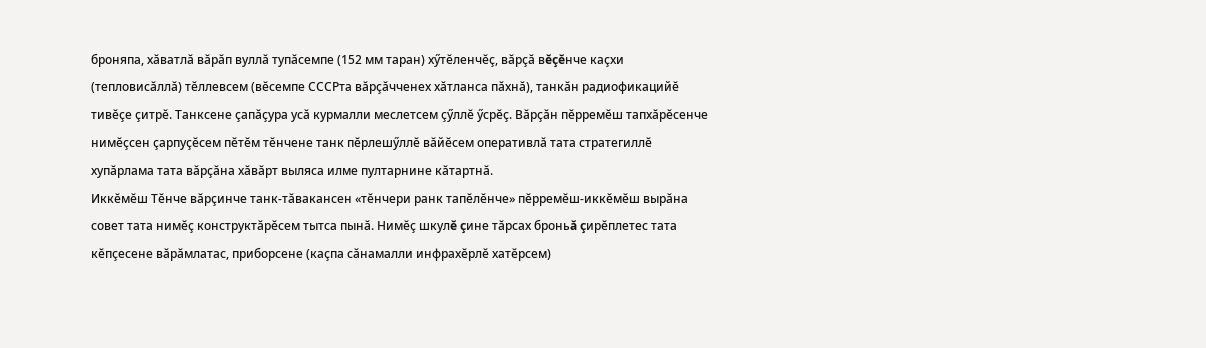броняпа, хăватлă вăрăп вуллă тупăсемпе (152 мм таран) хӳтĕленчĕç, вăрçă вĕçĕнче каçхи (тепловисăллă) тĕллевсем (вĕсемпе СССРта вăрçăчченех хăтланса пăхнă), танкăн радиофикацийĕ тивĕçе çитрĕ. Танксене çапăçура усă курмалли меслетсем çӳллĕ ӳсрĕç. Вăрçăн пĕрремĕш тапхăрĕсенче нимĕçсен çарпуçĕсем пĕтĕм тĕнчене танк пĕрлешӳллĕ вăйĕсем оперативлă тата стратегиллĕ хупăрлама тата вăрçăна хăвăрт выляса илме пултарнине кăтартнă.
Иккĕмĕш Тĕнче вăрçинче танк-тăвакансен «тĕнчери ранк тапĕлĕнче» пĕрремĕш-иккĕмĕш вырăна совет тата нимĕç конструктăрĕсем тытса пынă. Нимĕç шкулĕ çине тăрсах броньă çирĕплетес тата кĕпçесене вăрăмлатас, приборсене (каçпа сăнамалли инфрахĕрлĕ хатĕрсем)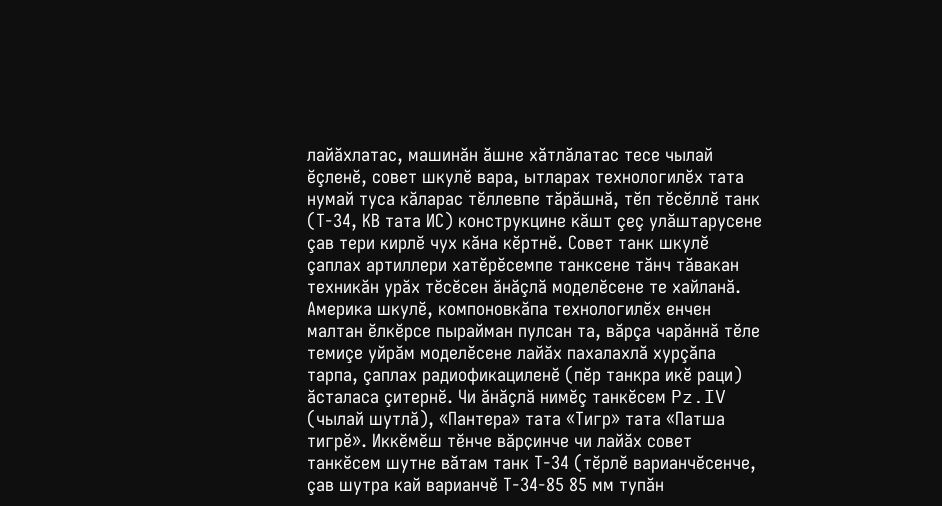лайăхлатас, машинăн ăшне хăтлăлатас тесе чылай ĕçленĕ, совет шкулĕ вара, ытларах технологилĕх тата нумай туса кăларас тĕллевпе тăрăшнă, тĕп тĕсĕллĕ танк (Т-34, КВ тата ИС) конструкцине кăшт çеç улăштарусене çав тери кирлĕ чух кăна кĕртнĕ. Совет танк шкулĕ çаплах артиллери хатĕрĕсемпе танксене тăнч тăвакан техникăн урăх тĕсĕсен ăнăçлă моделĕсене те хайланă. Америка шкулĕ, компоновкăпа технологилĕх енчен малтан ĕлкĕрсе пырайман пулсан та, вăрçа чарăннă тĕле темиçе уйрăм моделĕсене лайăх пахалахлă хурçăпа тарпа, çаплах радиофикациленĕ (пĕр танкра икĕ раци) ăсталаса çитернĕ. Чи ăнăçлă нимĕç танкĕсем Pz.IV (чылай шутлă), «Пантера» тата «Тигр» тата «Патша тигрĕ». Иккӗмӗш тӗнче вӑрҫинче чи лайăх совет танкĕсем шутне вăтам танк Т-34 (тĕрлĕ варианчĕсенче, çав шутра кай варианчĕ Т-34-85 85 мм тупăн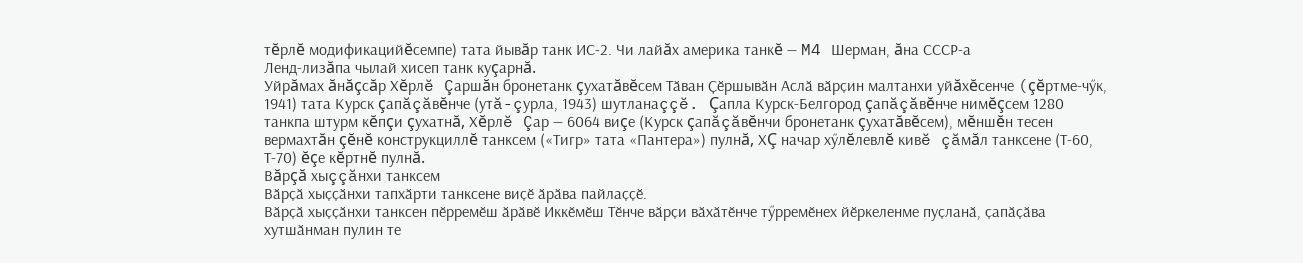тĕрлĕ модификацийĕсемпе) тата йывăр танк ИС-2. Чи лайăх америка танкĕ — M4 Шерман, ăна СССР-а
Ленд-лизăпа чылай хисеп танк куçарнă.
Уйрăмах ăнăçсăр Хĕрлĕ Çаршăн бронетанк çухатăвĕсем Тӑван Ҫӗршывӑн Аслӑ вӑрҫин малтанхи уйăхĕсенче (çĕртме-чӳк, 1941) тата Курск çапăçăвĕнче (утă-çурла, 1943) шутланаççĕ. Çапла Курск-Белгород çапăçăвĕнче нимĕçсем 1280 танкпа штурм кĕпçи çухатнă, Хĕрлĕ Çар — 6064 виçе (Курск çапăçăвĕнчи бронетанк çухатăвĕсем), мĕншĕн тесен вермахтăн çĕнĕ конструкциллĕ танксем («Тигр» тата «Пантера») пулнă, ХÇ начар хӳлĕлевлĕ кивĕ çăмăл танксене (Т-60, Т-70) ĕçе кĕртнĕ пулнă.
Вăрçă хыççăнхи танксем
Вӑрҫӑ хыҫҫӑнхи тапхӑрти танксене виҫӗ ӑрӑва пайлаҫҫӗ.
Вӑрҫӑ хыҫҫӑнхи танксен пӗрремӗш ӑрӑвӗ Иккӗмӗш Тӗнче вӑрҫи вӑхӑтӗнче тӳрремӗнех йӗркеленме пуҫланӑ, ҫапӑҫӑва хутшӑнман пулин те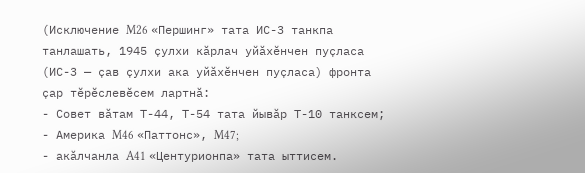(Исключение M26 «Першинг» тата ИС-3 танкпа танлашать, 1945 ҫулхи кӑрлач уйӑхӗнчен пуҫласа (ИС-3 — ҫав ҫулхи ака уйӑхӗнчен пуҫласа) фронта ҫар тӗрӗслевӗсем лартнӑ:
- Совет вӑтам Т-44, Т-54 тата йывӑр Т-10 танксем;
- Америка M46 «Паттонс», M47;
- акӑлчанла A41 «Центурионпа» тата ыттисем.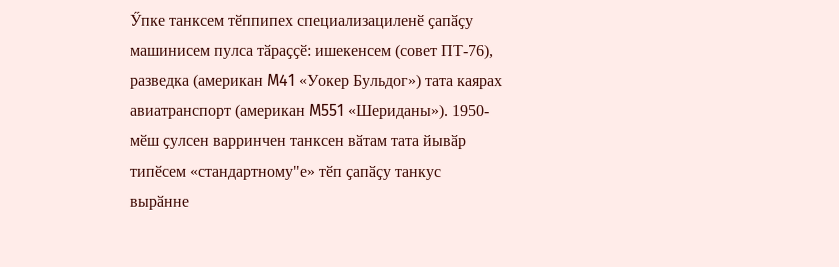Ӳпке танксем тӗппипех специализациленӗ ҫапӑҫу машинисем пулса тӑраҫҫӗ: ишекенсем (совет ПТ-76), разведка (американ M41 «Уокер Бульдог») тата каярах авиатранспорт (американ M551 «Шериданы»). 1950-мӗш ҫулсен варринчен танксен вӑтам тата йывӑр типӗсем «стандартному"е» тӗп ҫапӑҫу танкус вырӑнне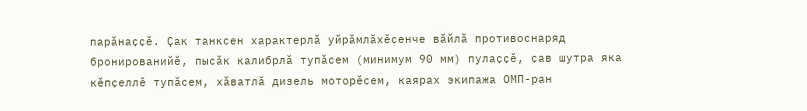парӑнаҫҫӗ. Ҫак танксен характерлӑ уйрӑмлӑхӗсенче вӑйлӑ противоснаряд бронированийӗ, пысӑк калибрлӑ тупӑсем (минимум 90 мм) пулаҫҫӗ, ҫав шутра яка кӗпҫеллӗ тупӑсем, хӑватлӑ дизель моторӗсем, каярах экипажа ОМП-ран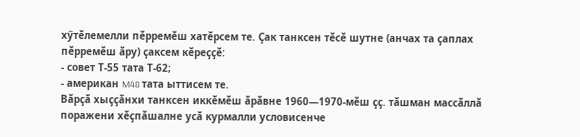хӳтӗлемелли пӗрремӗш хатӗрсем те. Ҫак танксен тӗсӗ шутне (анчах та ҫаплах пӗрремӗш ӑру) ҫаксем кӗреҫҫӗ:
- совет Т-55 тата Т-62;
- американ M48 тата ыттисем те.
Вӑрҫӑ хыҫҫӑнхи танксен иккӗмӗш ӑрӑвне 1960—1970-мӗш ҫҫ. тӑшман массӑллӑ поражени хӗҫпӑшалне усӑ курмалли условисенче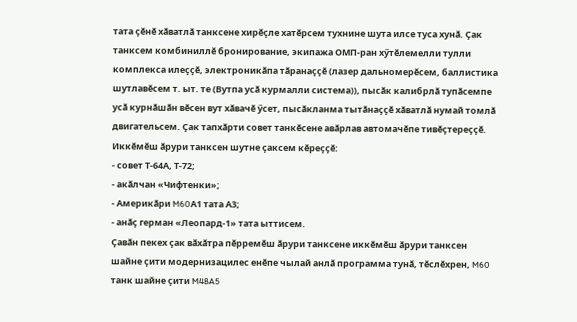тата ҫӗнӗ хӑватлӑ танксене хирӗҫле хатӗрсем тухнине шута илсе туса хунӑ. Ҫак танксем комбиниллӗ бронирование, экипажа ОМП-ран хӳтӗлемелли тулли комплекса илеҫҫӗ, электроникӑпа тӑранаҫҫӗ (лазер дальномерӗсем, баллистика шутлавӗсем т. ыт. те (Вутпа усӑ курмалли система)), пысӑк калибрлӑ тупӑсемпе усӑ курнӑшӑн вӗсен вут хӑвачӗ ӳсет, пысӑкланма тытӑнаҫҫӗ хӑватлӑ нумай томлӑ двигательсем. Ҫак тапхӑрти совет танкӗсене авӑрлав автомачӗпе тивӗҫтереҫҫӗ. Иккӗмӗш ӑрури танксен шутне ҫаксем кӗреҫҫӗ:
- совет Т-64А, Т-72;
- акӑлчан «Чифтенки»;
- Америкӑри M60А1 тата А3;
- анӑҫ герман «Леопард-1» тата ыттисем.
Ҫавӑн пекех ҫак вӑхӑтра пӗрремӗш ӑрури танксене иккӗмӗш ӑрури танксен шайне ҫити модернизацилес енӗпе чылай анлӑ программа тунӑ, тӗслӗхрен, M60 танк шайне ҫити M48A5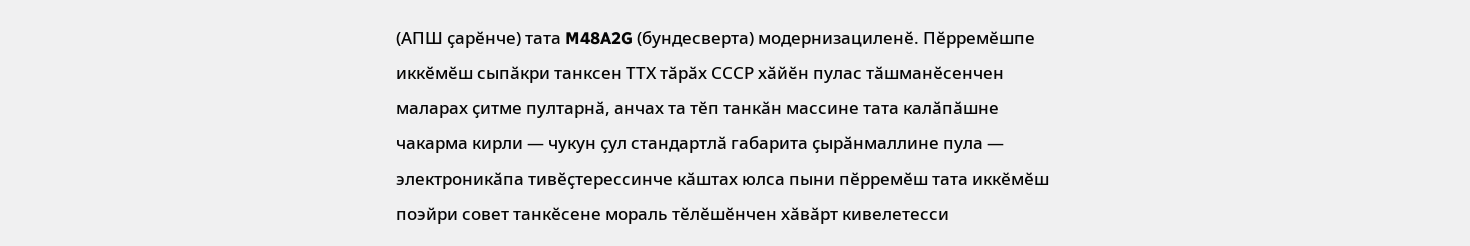(АПШ ҫарӗнче) тата M48A2G (бундесверта) модернизациленӗ. Пӗрремӗшпе иккӗмӗш сыпӑкри танксен ТТХ тӑрӑх СССР хӑйӗн пулас тӑшманӗсенчен маларах ҫитме пултарнӑ, анчах та тӗп танкӑн массине тата калӑпӑшне чакарма кирли — чукун ҫул стандартлӑ габарита ҫырӑнмаллине пула — электроникӑпа тивӗҫтерессинче кӑштах юлса пыни пӗрремӗш тата иккӗмӗш поэйри совет танкӗсене мораль тӗлӗшӗнчен хӑвӑрт кивелетесси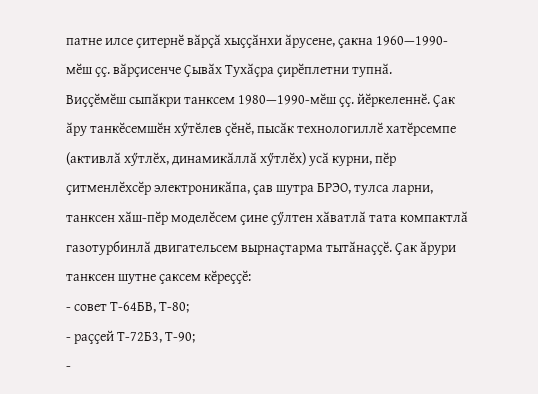патне илсе ҫитернӗ вӑрҫӑ хыҫҫӑнхи ӑрусене, ҫакна 1960—1990-мӗш ҫҫ. вӑрҫисенче Ҫывӑх Тухӑҫра ҫирӗплетни тупнӑ.
Виҫҫӗмӗш сыпӑкри танксем 1980—1990-мӗш ҫҫ. йӗркеленнӗ. Ҫак ӑру танкӗсемшӗн хӳтӗлев ҫӗнӗ, пысӑк технологиллӗ хатӗрсемпе (активлӑ хӳтлӗх, динамикӑллӑ хӳтлӗх) усӑ курни, пӗр ҫитменлӗхсӗр электроникӑпа, ҫав шутра БРЭО, тулса ларни, танксен хӑш-пӗр моделӗсем ҫине ҫӳлтен хӑватлӑ тата компактлӑ газотурбинлӑ двигательсем вырнаҫтарма тытӑнаҫҫӗ. Ҫак ӑрури танксен шутне ҫаксем кӗреҫҫӗ:
- совет Т-64БВ, Т-80;
- раҫҫей Т-72Б3, Т-90;
-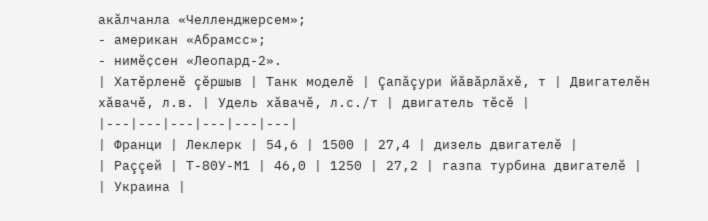акӑлчанла «Челленджерсем»;
- американ «Абрамсс»;
- нимӗҫсен «Леопард-2».
| Хатĕрленĕ çĕршыв | Танк моделĕ | Çапăçури йăвăрлăхĕ, т | Двигателĕн хăвачĕ, л.в. | Удель хăвачĕ, л.с./т | двигатель тĕсĕ |
|---|---|---|---|---|---|
| Франци | Леклерк | 54,6 | 1500 | 27,4 | дизель двигателĕ |
| Раççей | Т-80У-М1 | 46,0 | 1250 | 27,2 | газпа турбина двигателĕ |
| Украина |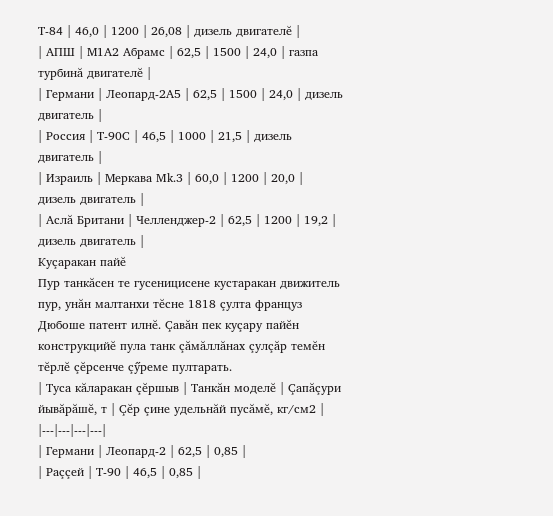Т-84 | 46,0 | 1200 | 26,08 | дизель двигателĕ |
| АПШ | М1А2 Aбрамс | 62,5 | 1500 | 24,0 | газпа турбинă двигателĕ |
| Германи | Леопард-2А5 | 62,5 | 1500 | 24,0 | дизель двигатель |
| Россия | Т-90С | 46,5 | 1000 | 21,5 | дизель двигатель |
| Израиль | Меркава Mk.3 | 60,0 | 1200 | 20,0 | дизель двигатель |
| Аслă Британи | Челленджер-2 | 62,5 | 1200 | 19,2 | дизель двигатель |
Куçаракан пайĕ
Пур танкăсен те гусеницисене кустаракан движитель пур, унăн малтанхи тĕсне 1818 çулта француз Дюбоше патент илнĕ. Çавăн пек куçару пайĕн конструкцийĕ пула танк çăмăллăнах çулçăр темĕн тĕрлĕ çĕрсенче çӳреме пултарать.
| Туса кăларакан çĕршыв | Танкăн моделĕ | Çапăçури йывăрăшĕ, т | Çĕр çине удельнăй пусăмĕ, кг/см2 |
|---|---|---|---|
| Германи | Леопард-2 | 62,5 | 0,85 |
| Раççей | Т-90 | 46,5 | 0,85 |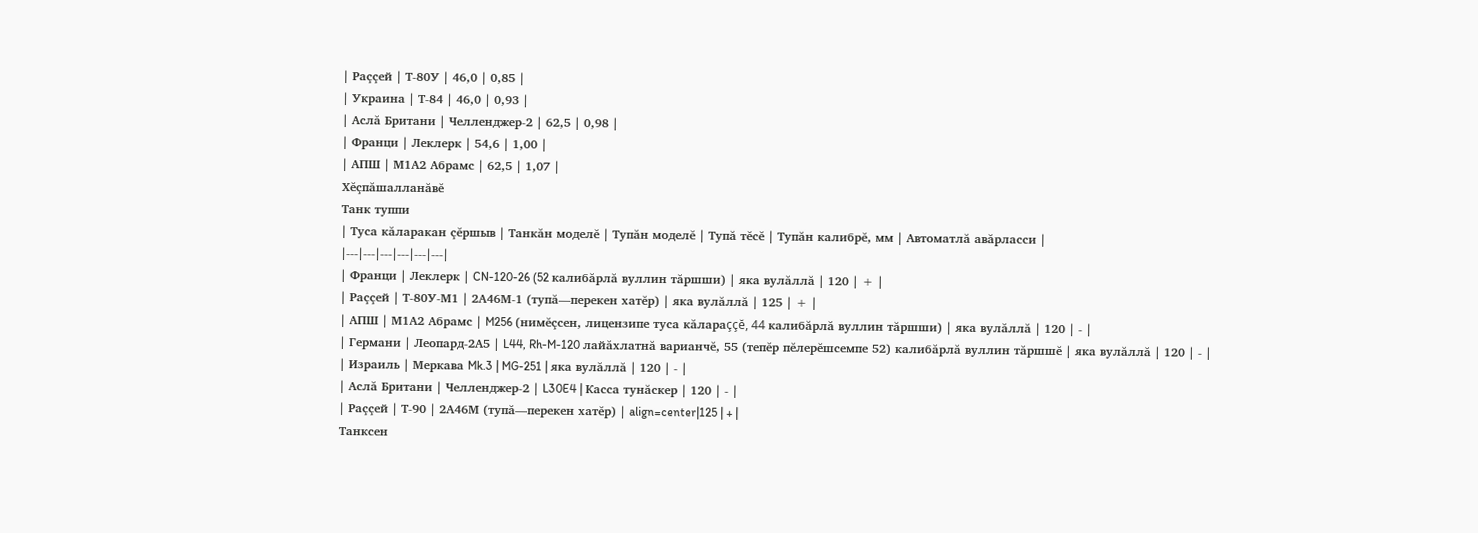| Раççей | Т-80У | 46,0 | 0,85 |
| Украина | Т-84 | 46,0 | 0,93 |
| Аслă Британи | Челленджер-2 | 62,5 | 0,98 |
| Франци | Леклерк | 54,6 | 1,00 |
| АПШ | М1А2 Aбрамс | 62,5 | 1,07 |
Хĕçпăшалланăвĕ
Танк туппи
| Туса кăларакан çĕршыв | Танкăн моделĕ | Тупăн моделĕ | Тупă тĕсĕ | Тупăн калибрĕ, мм | Автоматлă авăрласси |
|---|---|---|---|---|---|
| Франци | Леклерк | CN-120-26 (52 калибăрлă вуллин тăршши) | яка вулăллă | 120 | + |
| Раççей | Т-80У-М1 | 2А46М-1 (тупă—перекен хатĕр) | яка вулăллă | 125 | + |
| АПШ | М1А2 Aбрамс | M256 (нимĕçсен, лицензипе туса кăлараççĕ, 44 калибăрлă вуллин тăршши) | яка вулăллă | 120 | - |
| Германи | Леопард-2А5 | L44, Rh-M-120 лайăхлатнă варианчĕ, 55 (тепĕр пĕлерĕшсемпе 52) калибăрлă вуллин тăршшĕ | яка вулăллă | 120 | - |
| Израиль | Меркава Mk.3 | MG-251 | яка вулăллă | 120 | - |
| Аслă Британи | Челленджер-2 | L30E4 | Касса тунăскер | 120 | - |
| Раççей | Т-90 | 2А46М (тупă—перекен хатĕр) | align=center|125 | + |
Танксен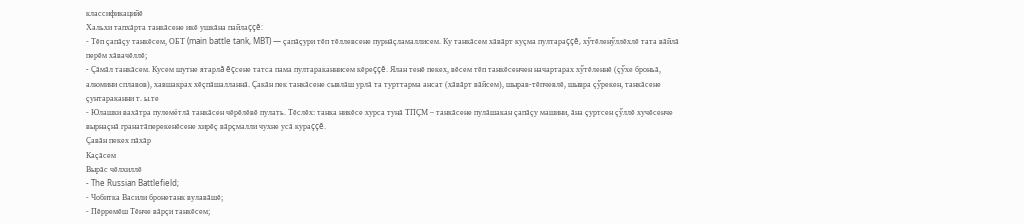классификацийĕ
Хальхи тапхăрта танкăсене икĕ ушкăна пайлаççĕ:
- Тĕп çапăçу танкĕсем, ОБТ (main battle tank, MBT) — çапăçури тĕп тĕллевсене пурнăçламаллисем. Ку танкăсем хăвăрт куçма пултараççĕ, хӳтĕленӳллĕхлĕ тата вăйлă перĕм хăвачĕллĕ;
- Çăмăл танкăсем. Кусем шутне ятарлă ĕçсене татса пама пултараканнисем кĕреççĕ. Ялан тенĕ пекех, вĕсем тĕп танкĕсенчен начартарах хӳтĕленнĕ (çӳхе броньă, алюмини сплавов), хавшакрах хĕçпăшалланнă. Çакăн пек танкăсене сывлăш урлă та турттарма ансат (хăвăрт вăйсем), шырав-тĕпчевлĕ, шывра çӳрекен, танкăсене çунтараканни т. ы.те
- Юлашки вахăтра пулемётлă танкăсен чĕрĕлĕвĕ пулать. Тĕслĕх: танка никĕсе хурса тунă ТПÇМ – танкăсене пулăшакан çапăçу машини, ăна çуртсен çӳллĕ хучĕсенче вырнаçнă гранатăперекенĕсене хирĕç вăрçмалли чухне усă кураççĕ.
Çавăн пекех пăхăр
Каçăсем
Вырăс чĕлхиллĕ
- The Russian Battlefield;
- Чобитка Васили бронетанк вулавăшĕ;
- Пĕрремĕш Тĕнче вăрçи танкĕсем;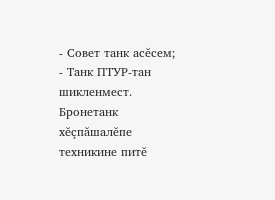- Совет танк асĕсем;
- Танк ПТУР-тан шикленмест. Бронетанк хĕçпăшалĕпе техникине питĕ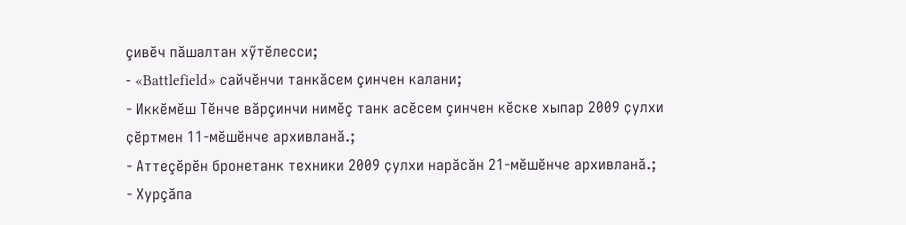çивĕч пăшалтан хӳтĕлесси;
- «Battlefield» сайчĕнчи танкăсем çинчен калани;
- Иккĕмĕш Тĕнче вăрçинчи нимĕç танк асĕсем çинчен кĕске хыпар 2009 ҫулхи ҫӗртмен 11-мӗшӗнче архивланӑ.;
- Аттеçĕрĕн бронетанк техники 2009 ҫулхи нарӑсӑн 21-мӗшӗнче архивланӑ.;
- Хурçăпа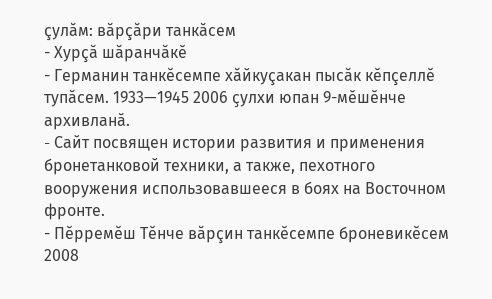çулăм: вăрçăри танкăсем
- Хурçă шăранчăкĕ
- Германин танкĕсемпе хăйкуçакан пысăк кĕпçеллĕ тупăсем. 1933—1945 2006 ҫулхи юпан 9-мӗшӗнче архивланӑ.
- Cайт посвящен истории развития и применения бронетанковой техники, а также, пехотного вооружения использовавшееся в боях на Восточном фронте.
- Пĕрремĕш Тĕнче вăрçин танкĕсемпе броневикĕсем 2008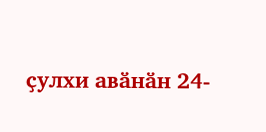ҫулхи авӑнӑн 24-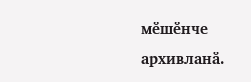мӗшӗнче архивланӑ.